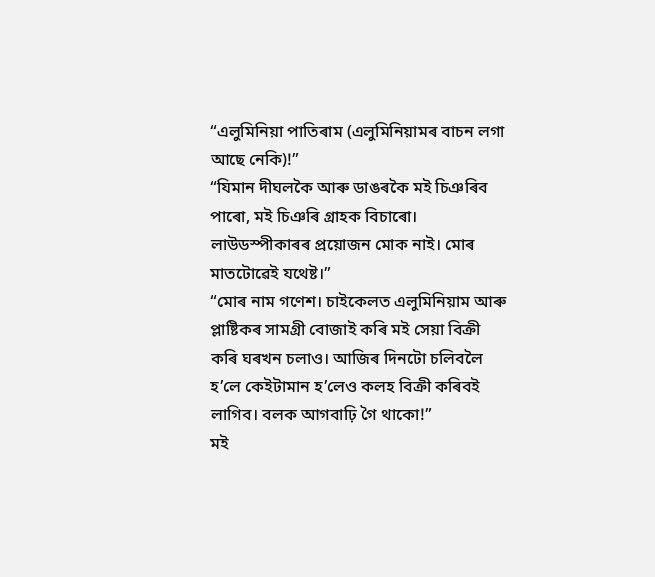“এলুমিনিয়া পাতিৰাম (এলুমিনিয়ামৰ বাচন লগা আছে নেকি)!”
“যিমান দীঘলকৈ আৰু ডাঙৰকৈ মই চিঞৰিব পাৰো, মই চিঞৰি গ্ৰাহক বিচাৰো। লাউডস্পীকাৰৰ প্ৰয়োজন মোক নাই। মোৰ মাতটোৱেই যথেষ্ট।”
“মোৰ নাম গণেশ। চাইকেলত এলুমিনিয়াম আৰু প্লাষ্টিকৰ সামগ্ৰী বোজাই কৰি মই সেয়া বিক্ৰী কৰি ঘৰখন চলাও। আজিৰ দিনটো চলিবলৈ হ’লে কেইটামান হ’লেও কলহ বিক্ৰী কৰিবই লাগিব। বলক আগবাঢ়ি গৈ থাকো!”
মই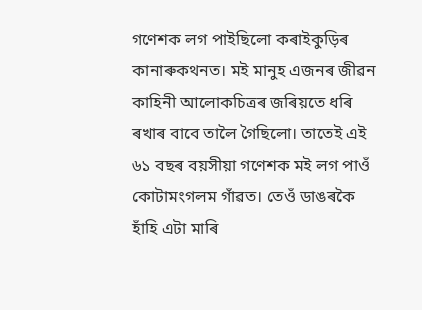গণেশক লগ পাইছিলো কৰাইকুড়িৰ কানাৰুকথনত। মই মানুহ এজনৰ জীৱন কাহিনী আলোকচিত্ৰৰ জৰিয়তে ধৰি ৰখাৰ বাবে তালৈ গৈছিলো। তাতেই এই ৬১ বছৰ বয়সীয়া গণেশক মই লগ পাওঁ কোটামংগলম গাঁৱত। তেওঁ ডাঙৰকৈ হাঁহি এটা মাৰি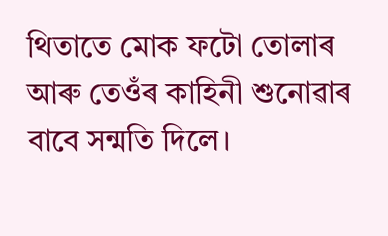থিতাতে মোক ফটো তোলাৰ আৰু তেওঁৰ কাহিনী শুনোৱাৰ বাবে সন্মতি দিলে।